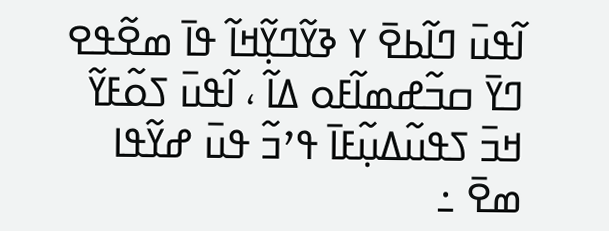ߊ߬ߟߎ߫ ߣߊ߬ߕߐ߫ ߌ ߢߌ߬ߣߌ߲߬ߞߊ߬ ߟߊ߫ ߘߐ߬ߟߐ ߣߌ߫ ߛߏ߬ߝߘߊ߬ߓߋ ߡߊ߬ ، ߊ߬ߟߎ߫ ߖߋ߬ߓߌ߬ ߞߏ߫ ߖߟߎ߬ߡߎ߲߬ߓߊ߫ ߟߴߏ߬ ߟߎ߫ ߝߌ߬ߟߊ ߘߐ߫ ߸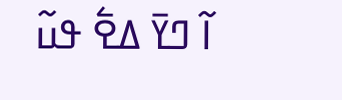ߊ߬ ߣߌ߫ ߡߐ߱ ߟߎ߬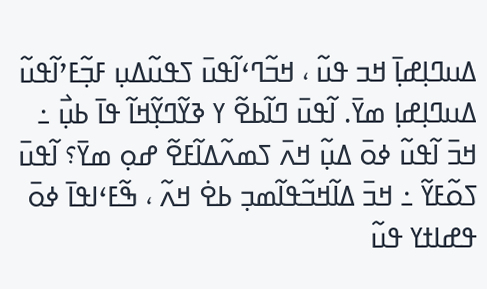ߡߎߣߊ߲ߝߊ߲߫ ߞߏ ߟߎ߬ ، ߞߏ߬ߣߵߊ߬ߟߎ߫ ߖߟߎ߬ߡߎ߲ ߓߏ߲߬ߓߴߊ߬ߟߎ߬ ߡߎߣߊ߲ߝߊ߲ ߘߌ߫. ߊ߬ߟߎ߫ ߣߊ߬ߕߐ߬ ߌ ߢߌ߬ߣߌ߲߬ߞߊ߬ ߟߊ߫ ߕߎ߲߯ ߸ ߞߏ߫ ߊ߬ߟߎ߬ ߦߋ߫ ߡߎ߲߬ ߞߍ߫ ߖߘߍ߬ߡߊ߬ߓߐ߬ ߝߋ߲ ߘߌ߫؟ ߊ߬ߟߎ߫ ߖߋ߬ߓߌ߬ ߸ ߞߏ߫ ߡߊ߬ߞߏ߬ߟߊ߬ߘߏ߲ ߕߐ߭ ߞߍ߬ ، ߒ߬ߓߵߊߟߊ߫ ߦߋ߫ ߟߝߊߙߌ ߟߎ߬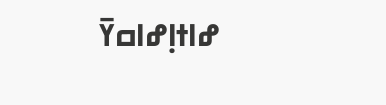ߝߊߙߊ߲ߝߊߛߌ߫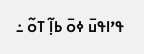ߟߴߊߟߎ߫ ߦߋ߫ ߕߊ߲߬ ߠߋ߬ ߸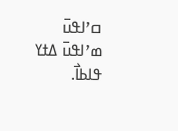ߛߴߊߟߎ߫ ߘߴߊߟߎ߫ ߡߙߌ ߟߊߕߊ߯.